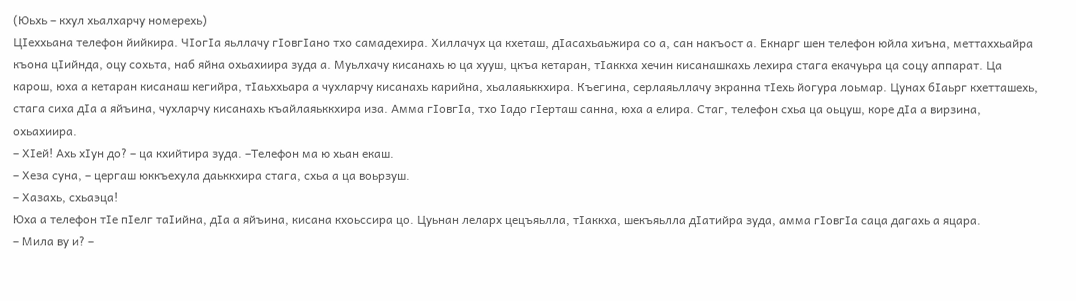(Юьхь – кхул хьалхарчу номерехь)
ЦIеххьана телефон йийкира. ЧIогIа яьллачу гIовгIано тхо самадехира. Хиллачух ца кхеташ, дIасахьаьжира со а, сан накъост а. Екнарг шен телефон юйла хиъна, меттаххьайра къона цIийнда, оцу сохьта, наб яйна охьахиира зуда а. Муьлхачу кисанахь ю ца хууш, цкъа кетаран, тIаккха хечин кисанашкахь лехира стага екачуьра ца соцу аппарат. Ца карош, юха а кетаран кисанаш кегийра, тIаьххьара а чухларчу кисанахь карийна, хьалаяьккхира. Къегина, серлаяьллачу экранна тIехь йогура лоьмар. Цунах бIаьрг кхетташехь, стага сиха дIа а яйъина, чухларчу кисанахь къайлаяьккхира иза. Амма гIовгIа, тхо Iадо гIерташ санна, юха а елира. Стаг, телефон схьа ца оьцуш, коре дIа а вирзина, охьахиира.
– ХIей! Ахь хIун до? – ца кхийтира зуда. –Телефон ма ю хьан екаш.
– Хеза суна, – цергаш юккъехула даьккхира стага, схьа а ца воьрзуш.
– Хазахь, схьаэца!
Юха а телефон тIе пIелг таIийна, дIа а яйъина, кисана кхоьссира цо. Цуьнан леларх цецъяьлла, тIаккха, шекъяьлла дIатийра зуда, амма гIовгIа саца дагахь а яцара.
– Мила ву и? –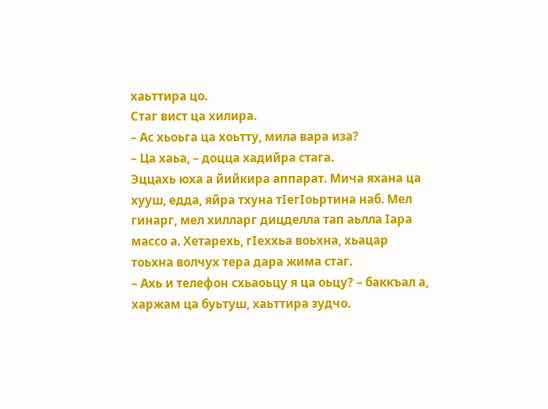хаьттира цо.
Стаг вист ца хилира.
– Ас хьоьга ца хоьтту, мила вара иза?
– Ца хаьа, – доцца хадийра стага.
Эццахь юха а йийкира аппарат. Мича яхана ца хууш, едда, яйра тхуна тIегIоьртина наб. Мел гинарг, мел хилларг дицделла тап аьлла Iара массо а. Хетарехь, гIеххьа воьхна, хьацар тоьхна волчух тера дара жима стаг.
– Ахь и телефон схьаоьцу я ца оьцу? – баккъал а, харжам ца буьтуш, хаьттира зудчо.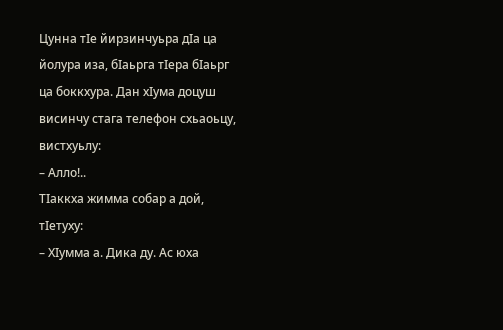Цунна тIе йирзинчуьра дIа ца йолура иза, бIаьрга тIера бIаьрг ца боккхура. Дан хIума доцуш висинчу стага телефон схьаоьцу, вистхуьлу:
– Алло!..
ТIаккха жимма собар а дой, тIетуху:
– ХIумма а. Дика ду. Ас юха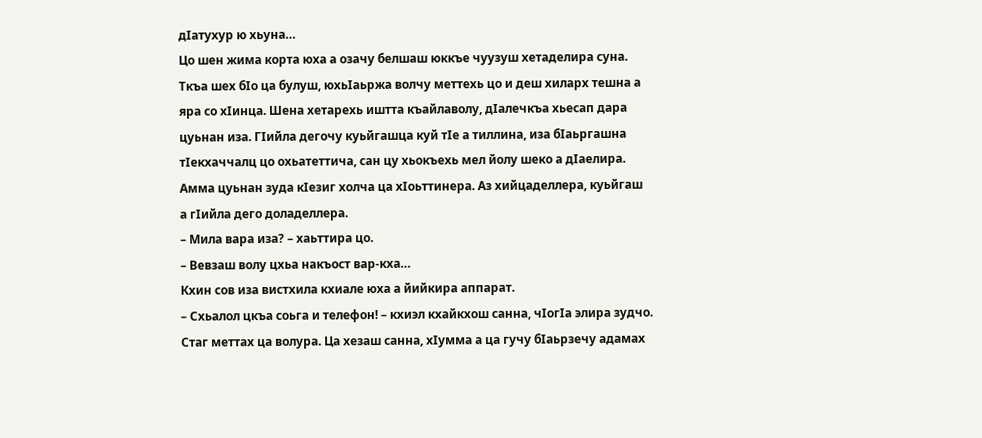дIатухур ю хьуна…
Цо шен жима корта юха а озачу белшаш юккъе чуузуш хетаделира суна. Ткъа шех бIо ца булуш, юхьIаьржа волчу меттехь цо и деш хиларх тешна а яра со хIинца. Шена хетарехь иштта къайлаволу, дIалечкъа хьесап дара цуьнан иза. ГIийла дегочу куьйгашца куй тIе а тиллина, иза бIаьргашна тIекхаччалц цо охьатеттича, сан цу хьокъехь мел йолу шеко а дIаелира. Амма цуьнан зуда кIезиг холча ца хIоьттинера. Аз хийцаделлера, куьйгаш а гIийла дего доладеллера.
– Мила вара иза? – хаьттира цо.
– Вевзаш волу цхьа накъост вар-кха…
Кхин сов иза вистхила кхиале юха а йийкира аппарат.
– Схьалол цкъа соьга и телефон! – кхиэл кхайкхош санна, чIогIа элира зудчо.
Стаг меттах ца волура. Ца хезаш санна, хIумма а ца гучу бIаьрзечу адамах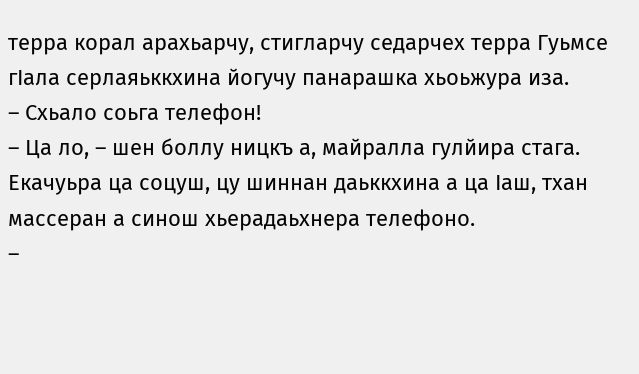терра корал арахьарчу, стигларчу седарчех терра Гуьмсе гIала серлаяьккхина йогучу панарашка хьоьжура иза.
– Схьало соьга телефон!
– Ца ло, – шен боллу ницкъ а, майралла гулйира стага.
Екачуьра ца соцуш, цу шиннан даьккхина а ца Iаш, тхан массеран а синош хьерадаьхнера телефоно.
–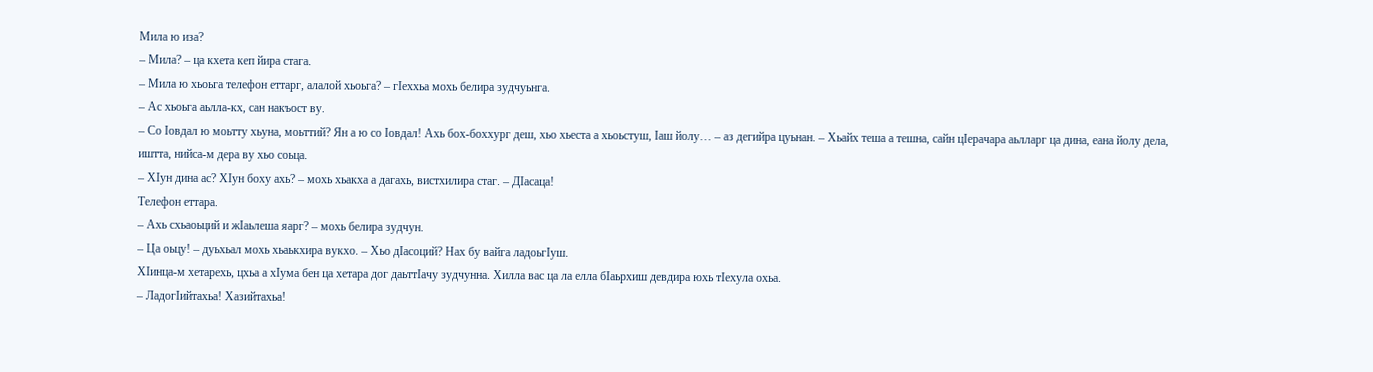Мила ю иза?
– Мила? – ца кхета кеп йира стага.
– Мила ю хьоьга телефон еттарг, алалой хьоьга? – гIеххьа мохь белира зудчуьнга.
– Ас хьоьга аьлла-кх, сан накъост ву.
– Со Iовдал ю моьтту хьуна, моьттий? Ян а ю со Iовдал! Ахь бох-боххург деш, хьо хьеста а хьоьстуш, Iаш йолу… – аз дегийра цуьнан. – Хьайх теша а тешна, сайн цIерачара аьлларг ца дина, еана йолу дела, иштта, нийса-м дера ву хьо соьца.
– ХIун дина ас? ХIун боху ахь? – мохь хьакха а дагахь, вистхилира стаг. – ДIасаца!
Телефон еттара.
– Ахь схьаоьций и жIаьлеша яарг? – мохь белира зудчун.
– Ца оьцу! – дуьхьал мохь хьаькхира вукхо. – Хьо дIасоций? Нах бу вайга ладоьгIуш.
ХIинца-м хетарехь, цхьа а хIума бен ца хетара дог даьттIачу зудчунна. Хилла вас ца ла елла бIаьрхиш девдира юхь тIехула охьа.
– ЛадогIийтахьа! Хазийтахьа!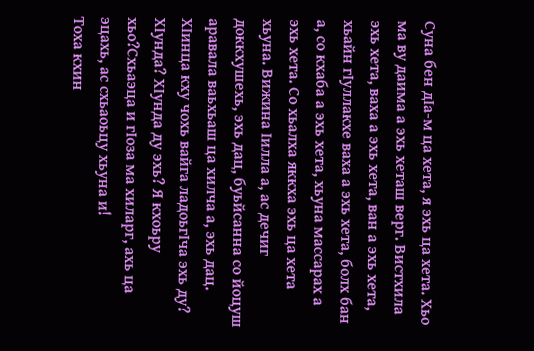Суна бен дIа-м ца хета, я эхь ца хета. Хьо ма ву даима а эхь хеташ верг. Вистхила эхь хета, ваха а эхь хета, ван а эхь хета, хьайн гIуллакхе ваха а эхь хета, болх бан а, со кхаба а эхь хета, хьуна массарах а эхь хета. Со хьалха яккха эхь ца хета хьуна. Вижина Iилла а, ас дечиг доккхушехь, эхь дац, буьйсанна со йоцуш аравала ваьхьаш ца хилча а, эхь дац. ХIинца кху чохь вайга ладоьгIча эхь ду? ХIунда? ХIунда ду эхь? Я кхоьру хьо?Схьаэца и гIоза ма хиларг, ахь ца эцахь, ас схьаоьцу хьуна и!
Тоха кхин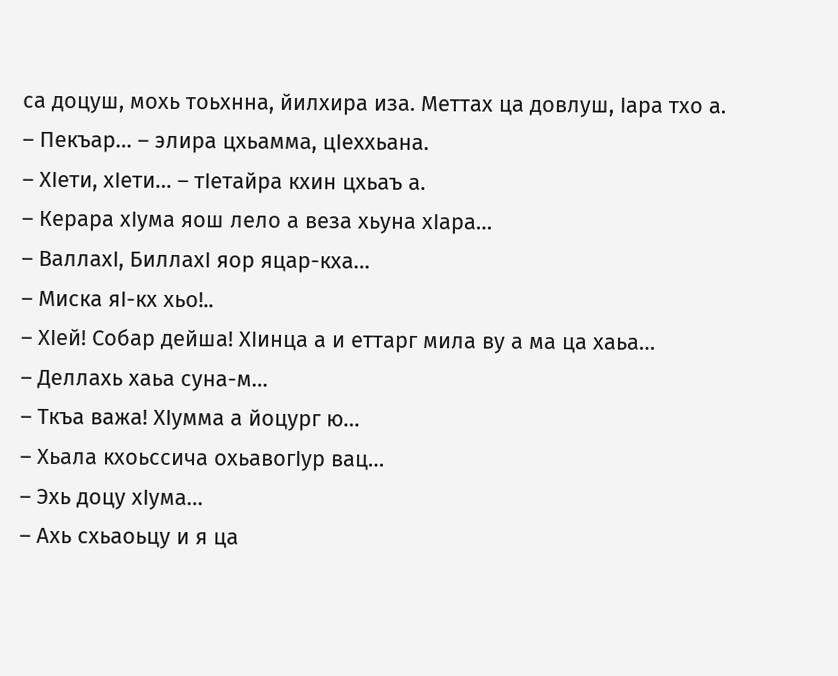са доцуш, мохь тоьхнна, йилхира иза. Меттах ца довлуш, Iара тхо а.
– Пекъар… – элира цхьамма, цIеххьана.
– ХIети, хIети… – тIетайра кхин цхьаъ а.
– Керара хIума яош лело а веза хьуна хIара…
– ВаллахI, БиллахI яор яцар-кха…
– Миска яI-кх хьо!..
– ХIей! Собар дейша! ХIинца а и еттарг мила ву а ма ца хаьа…
– Деллахь хаьа суна-м…
– Ткъа важа! ХIумма а йоцург ю…
– Хьала кхоьссича охьавогIур вац…
– Эхь доцу хIума…
– Ахь схьаоьцу и я ца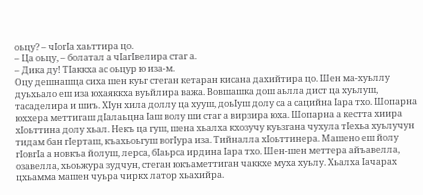оьцу? – чIогIа хаьттира цо.
– Ца оьцу, – болатал а чIагIвелира стаг а.
– Дика ду! ТIаккха ас оьцур ю иза-м.
Оцу дешнашца сиха шен куьг стеган кетаран кисана дахийтира цо. Шен ма-хуьллу дуьхьало еш иза юхаяккха вуьйлира важа. Вовшашка дош аьлла дист ца хуьлуш, тасаделира и шиъ. ХIун хила доллу ца хууш, доьIуш долу са а сацийна Iара тхо. Шопарна юххера меттигаш дIалаьцна Iаш волу ши стаг а вирзира юха. Шопарна а кестта хиира хIоьттина долу хьал. Некъ ца гуш, шена хьалха кхозучу куьзгана чухула тIехьа хуьлучун тидам бан гIерташ, къахьоьгуш вогIура иза. Тийналла хIоьттинера. Машено еш йолу гIовгIа а новкъа йолуш, лерса, бIаьрса ирдина Iара тхо. Шен-шен меттера айъавелла, озавелла, хьоьжура зудчун, стеган юкъаметтиган чаккхе муха хуьлу. Хьалха Iачарах цхьамма машен чуьра чиркх латор хьахийра.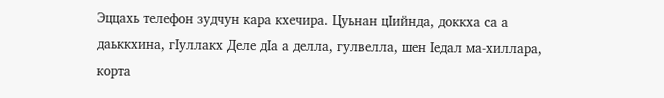Эццахь телефон зудчун кара кхечира. Цуьнан цIийнда, доккха са а даьккхина, гIуллакх Деле дIа а делла, гулвелла, шен Iедал ма-хиллара, корта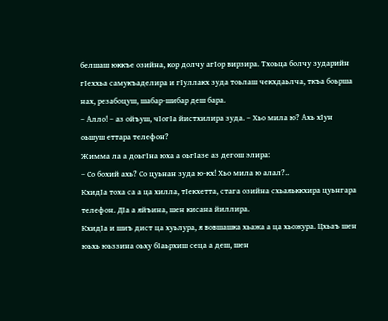белшаш юккъе озийна, кор долчу агIор вирзира. Тхоьца болчу зударийн гIеххьа самукъаделира и гIуллакх зуда тоьлаш чекхдаьлча, ткъа боьрша нах, резабоцуш, шабар-шибар деш бара.
– Алло! – аз ойъуш, чIогIа йистхилира зуда. – Хьо мила ю? Ахь хIун оьшуш еттара телефон?
Жимма ла а доьгIна юха а оьгIазе аз дегош элира:
– Со бохий ахь? Со цуьнан зуда ю-кх! Хьо мила ю алал?..
КхидIа тоха са а ца хилла, тIекхетта, стага озийна схьаяьккхира цуьнгара телефон. ДIа а яйъина, шен кисана йиллира.
КхидIа и шиъ дист ца хуьлура, я вовшашка хьажа а ца хьожура. Цхьаъ шен юьхь юьззина оьху бIаьрхиш сеца а деш, шен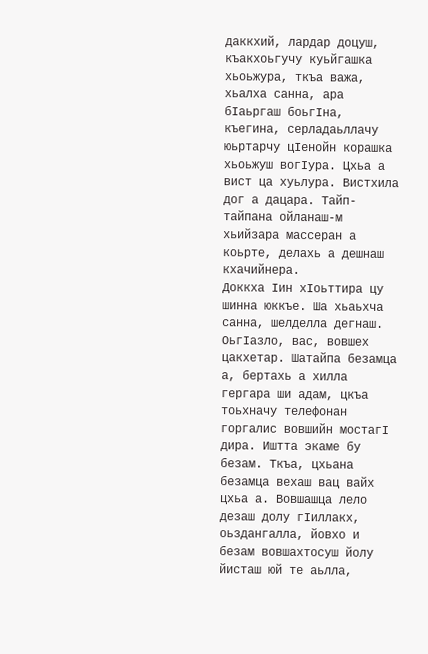даккхий, лардар доцуш, къакхоьгучу куьйгашка хьоьжура, ткъа важа, хьалха санна, ара бIаьргаш боьгIна, къегина, серладаьллачу юьртарчу цIенойн корашка хьоьжуш вогIура. Цхьа а вист ца хуьлура. Вистхила дог а дацара. Тайп-тайпана ойланаш-м хьийзара массеран а коьрте, делахь а дешнаш кхачийнера.
Доккха Iин хIоьттира цу шинна юккъе. Ша хьаьхча санна, шелделла дегнаш. ОьгIазло, вас, вовшех цакхетар. Шатайпа безамца а, бертахь а хилла гергара ши адам, цкъа тоьхначу телефонан горгалис вовшийн мостагI дира. Иштта экаме бу безам. Ткъа, цхьана безамца вехаш вац вайх цхьа а. Вовшашца лело дезаш долу гIиллакх, оьздангалла, йовхо и безам вовшахтосуш йолу йисташ юй те аьлла,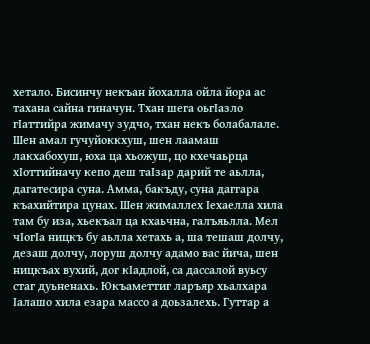хетало. Бисинчу некъан йохалла ойла йора ас тахана сайна гиначун. Тхан шега оьгIазло гIаттийра жимачу зудчо, тхан некъ болабалале. Шен амал гучуйоккхуш, шен лаамаш лакхабохуш, юха ца хьожуш, цо кхечаьрца хIоттийначу кепо деш таIзар дарий те аьлла, дагатесира суна. Амма, бакъду, суна даггара къахийтира цунах. Шен жималлех Iехаелла хила там бу иза, хьекъал ца кхаьчна, галъяьлла. Мел чIогIа ницкъ бу аьлла хетахь а, ша тешаш долчу, дезаш долчу, лоруш долчу адамо вас йича, шен ницкъах вухий, дог кIадлой, са дассалой вуьсу стаг дуьненахь. Юкъаметтиг ларъяр хьалхара Iалашо хила езара массо а доьзалехь. Гуттар а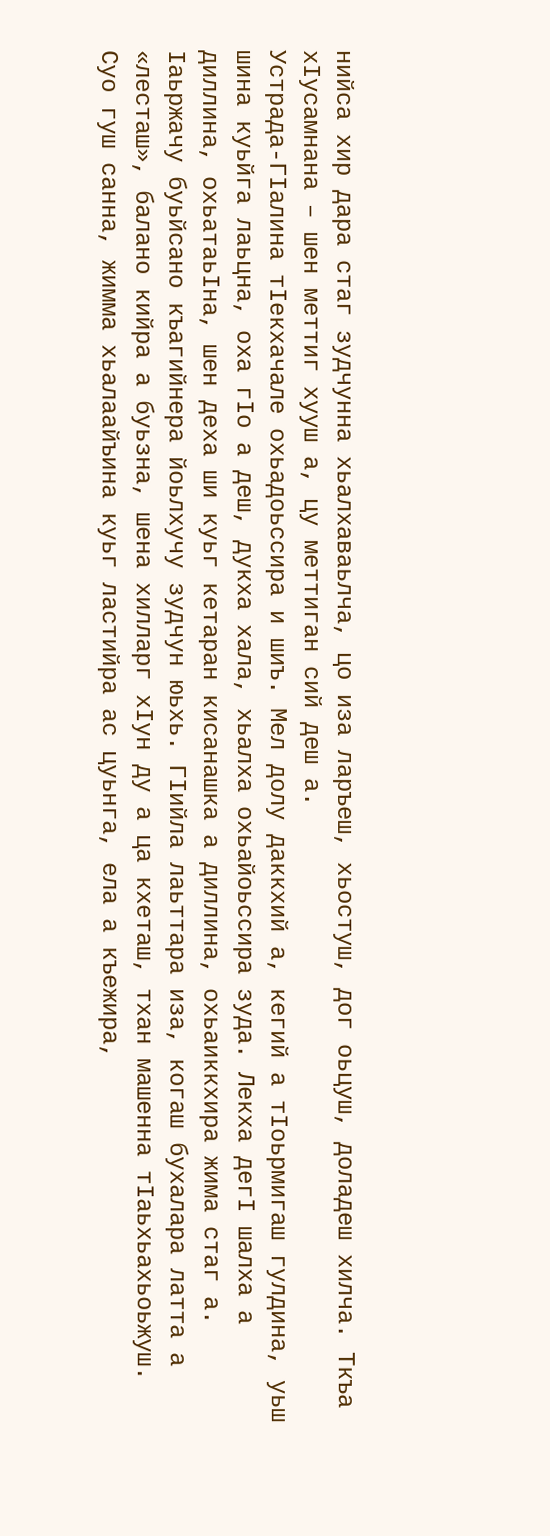нийса хир дара стаг зудчунна хьалхаваьлча, цо иза ларъеш, хьостуш, дог оьцуш, доладеш хилча. Ткъа хIусамнана – шен меттиг хууш а, цу меттиган сий деш а.
Устрада-ГIалина тIекхачале охьадоьссира и шиъ. Мел долу даккхий а, кегий а тIоьрмигаш гулдина, уьш шина куьйга лаьцна, оха гIо а деш, дукха хала, хьалха охьайоьссира зуда. Лекха дегI шалха а диллина, охьатаьIна, шен деха ши куьг кетаран кисанашка а диллина, охьаиккхира жима стаг а. Iаьржачу буьйсано къагийнера йоьлхучу зудчун юьхь. ГIийла лаьттара иза, когаш бухалара латта а «лесташ», балано кийра а буьзна, шена хилларг хIун ду а ца кхеташ, тхан машенна тIаьхьахьоьжуш. Суо гуш санна, жимма хьалаайъина куьг ластийра ас цуьнга, ела а къежира,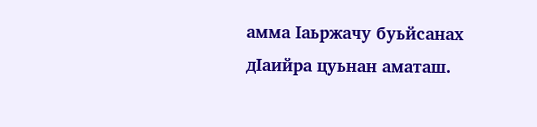амма Iаьржачу буьйсанах дIаийра цуьнан аматаш.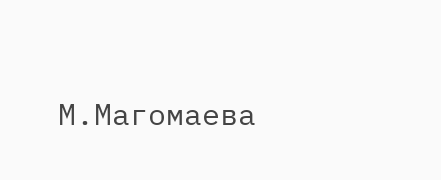М.Магомаева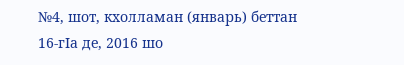№4, шот, кхолламан (январь) беттан 16-гIа де, 2016 шо